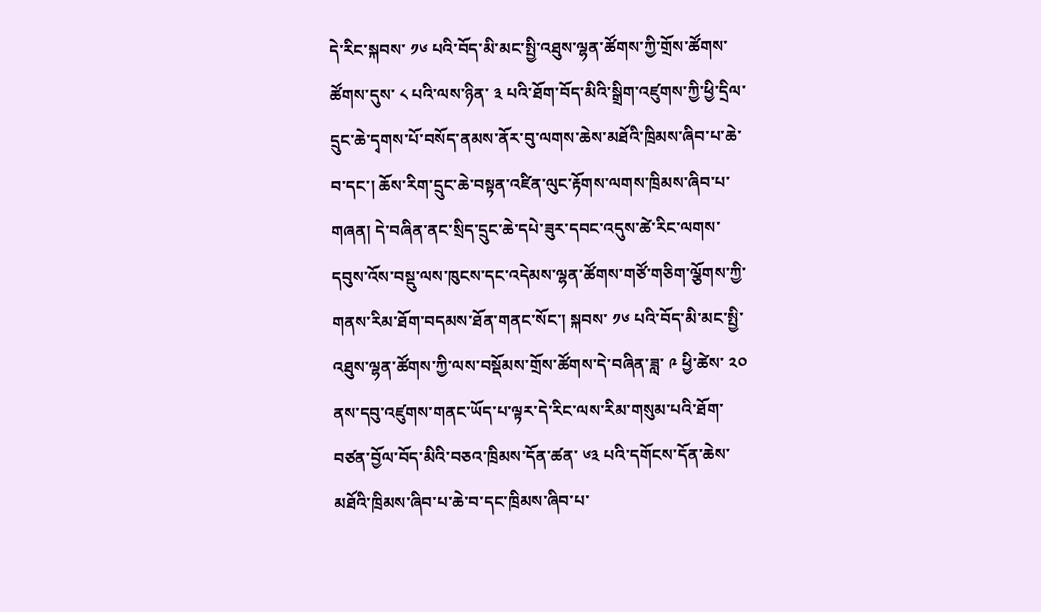དེ་རིང་སྐབས་ ༡༦ པའི་བོད་མི་མང་སྤྱི་འཐུས་ལྷན་ཚོགས་ཀྱི་གྲོས་ཚོགས་ཚོགས་དུས་ ༨ པའི་ལས་ཉིན་ ༣ པའི་ཐོག་བོད་མིའི་སྒྲིག་འཛུགས་ཀྱི་ཕྱི་དྲིལ་དྲུང་ཆེ་དྭགས་པོ་བསོད་ནམས་ནོར་བུ་ལགས་ཆེས་མཐོའི་ཁྲིམས་ཞིབ་པ་ཆེ་བ་དང་། ཆོས་རིག་དྲུང་ཆེ་བསྟན་འཛིན་ལུང་རྟོགས་ལགས་ཁྲིམས་ཞིབ་པ་གཞན། དེ་བཞིན་ནང་སྲིད་དྲུང་ཆེ་དཔེ་ཟུར་དབང་འདུས་ཚེ་རིང་ལགས་དབུས་འོས་བསྡུ་ལས་ཁུངས་དང་འདེམས་ལྷན་ཚོགས་གཙོ་གཅིག་ལྕོགས་ཀྱི་གནས་རིམ་ཐོག་བདམས་ཐོན་གནང་སོང་། སྐབས་ ༡༦ པའི་བོད་མི་མང་སྤྱི་འཐུས་ལྷན་ཚོགས་ཀྱི་ལས་བསྡོམས་གྲོས་ཚོགས་དེ་བཞིན་ཟླ་ ༩ ཕྱི་ཚེས་ ༢༠ ནས་དབུ་འཛུགས་གནང་ཡོད་པ་ལྟར་དེ་རིང་ལས་རིམ་གསུམ་པའི་ཐོག་བཙན་བྱོལ་བོད་མིའི་བཅའ་ཁྲིམས་དོན་ཚན་ ༦༣ པའི་དགོངས་དོན་ཆེས་མཐོའི་ཁྲིམས་ཞིབ་པ་ཆེ་བ་དང་ཁྲིམས་ཞིབ་པ་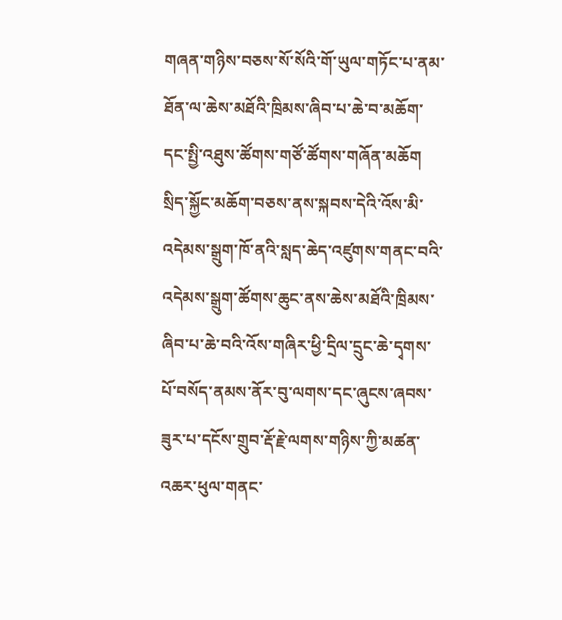གཞན་གཉིས་བཅས་སོ་སོའི་གོ་ཡུལ་གཏོང་པ་ནམ་ཐོན་ལ་ཆེས་མཐོའི་ཁྲིམས་ཞིབ་པ་ཆེ་བ་མཆོག་དང་སྤྱི་འཐུས་ཚོགས་གཙོ་ཚོགས་གཞོན་མཆོག སྲིད་སྐྱོང་མཆོག་བཅས་ནས་སྐབས་དེའི་འོས་མི་འདེམས་སྒྲུག་ཁོ་ནའི་སླད་ཆེད་འཛུགས་གནང་བའི་འདེམས་སྒྲུག་ཚོགས་ཆུང་ནས་ཆེས་མཐོའི་ཁྲིམས་ཞིབ་པ་ཆེ་བའི་འོས་གཞིར་ཕྱི་དྲིལ་དྲུང་ཆེ་དྭགས་པོ་བསོད་ནམས་ནོར་བུ་ལགས་དང་ཞུངས་ཞབས་ཟུར་པ་དངོས་གྲུབ་རྡོ་རྗེ་ལགས་གཉིས་ཀྱི་མཚན་འཆར་ཕུལ་གནང་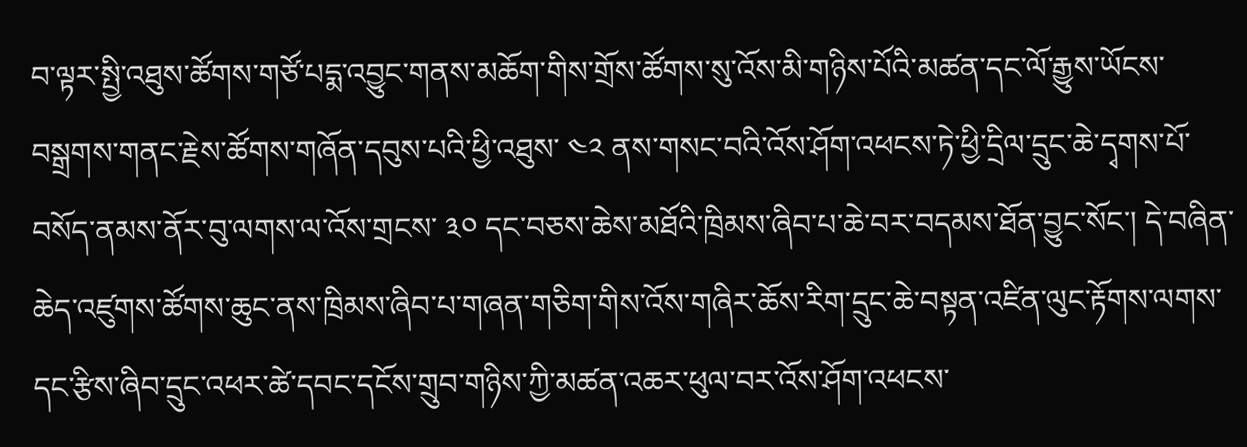བ་ལྟར་སྤྱི་འཐུས་ཚོགས་གཙོ་པདྨ་འབྱུང་གནས་མཆོག་གིས་གྲོས་ཚོགས་སུ་འོས་མི་གཉིས་པོའི་མཚན་དང་ལོ་རྒྱུས་ཡོངས་བསྒྲགས་གནང་རྗེས་ཚོགས་གཞོན་དབུས་པའི་ཕྱི་འཐུས་ ༤༢ ནས་གསང་བའི་འོས་ཤོག་འཕངས་ཏེ་ཕྱི་དྲིལ་དྲུང་ཆེ་དྭགས་པོ་བསོད་ནམས་ནོར་བུ་ལགས་ལ་འོས་གྲངས་ ༣༠ དང་བཅས་ཆེས་མཐོའི་ཁྲིམས་ཞིབ་པ་ཆེ་བར་བདམས་ཐོན་བྱུང་སོང་། དེ་བཞིན་ཆེད་འཛུགས་ཚོགས་ཆུང་ནས་ཁྲིམས་ཞིབ་པ་གཞན་གཅིག་གིས་འོས་གཞིར་ཆོས་རིག་དྲུང་ཆེ་བསྟན་འཛིན་ལུང་རྟོགས་ལགས་དང་རྩིས་ཞིབ་དྲུང་འཕར་ཚེ་དབང་དངོས་གྲུབ་གཉིས་ཀྱི་མཚན་འཆར་ཕུལ་བར་འོས་ཤོག་འཕངས་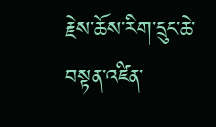རྗེས་ཆོས་རིག་དྲུང་ཆེ་བསྟན་འཛིན་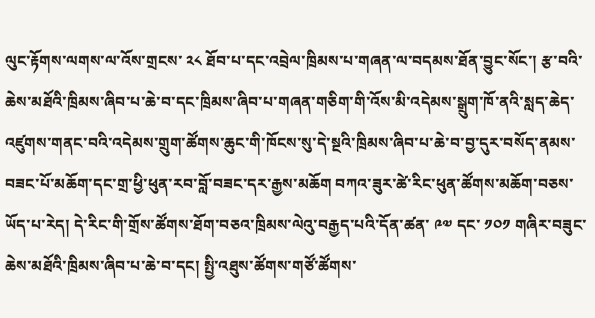ལུང་རྟོགས་ལགས་ལ་འོས་གྲངས་ ༢༨ ཐོབ་པ་དང་འབྲེལ་ཁྲིམས་པ་གཞན་ལ་བདམས་ཐོན་བྱུང་སོང་། རྩ་བའི་ཆེས་མཐོའི་ཁྲིམས་ཞིབ་པ་ཆེ་བ་དང་ཁྲིམས་ཞིབ་པ་གཞན་གཅིག་གི་འོས་མི་འདེམས་སྒྲུག་ཁོ་ནའི་སླད་ཆེད་འཛུགས་གནང་བའི་འདེམས་གྲུག་ཚོགས་ཆུང་གི་ཁོངས་སུ་དེ་སྔའི་ཁྲིམས་ཞིབ་པ་ཆེ་བ་བྱ་དུར་བསོད་ནམས་བཟང་པོ་མཆོག་དང་གྲ་ཕྱི་ཕུན་རབ་བློ་བཟང་དར་རྒྱས་མཆོག བཀའ་ཟུར་ཚེ་རིང་ཕུན་ཚོགས་མཆོག་བཅས་ཡོད་པ་རེད། དེ་རིང་གི་གྲོས་ཚོགས་ཐོག་བཅའ་ཁྲིམས་ལེའུ་བརྒྱད་པའི་དོན་ཚན་ ༩༧ དང་ ༡༠༡ གཞིར་བཟུང་ཆེས་མཐོའི་ཁྲིམས་ཞིབ་པ་ཆེ་བ་དང། སྤྱི་འཐུས་ཚོགས་གཙོ་ཚོགས་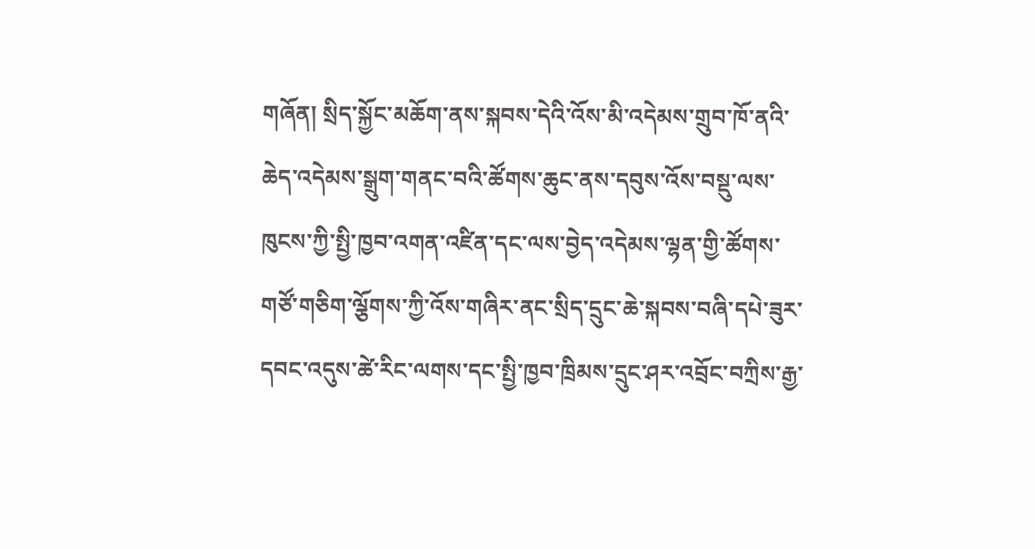གཞོན། སྲིད་སྐྱོང་མཆོག་ནས་སྐབས་དེའི་འོས་མི་འདེམས་གྲུབ་ཁོ་ནའི་ཆེད་འདེམས་སྒྲུག་གནང་བའི་ཚོགས་ཆུང་ནས་དབུས་འོས་བསྡུ་ལས་ཁུངས་ཀྱི་སྤྱི་ཁྱབ་འགན་འཛིན་དང་ལས་བྱེད་འདེམས་ལྷན་གྱི་ཚོགས་གཙོ་གཅིག་ལྕོགས་ཀྱི་འོས་གཞིར་ནང་སྲིད་དྲུང་ཆེ་སྐབས་བཞི་དཔེ་ཟུར་དབང་འདུས་ཚེ་རིང་ལགས་དང་སྤྱི་ཁྱབ་ཁྲིམས་དྲུང་ཤར་འབྲོང་བཀྲིས་རྒྱ་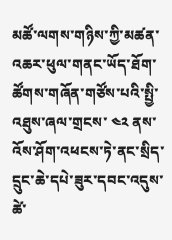མཚོ་ལགས་གཉིས་ཀྱི་མཚན་འཆར་ཕུལ་གནང་ཡོད་ཐོག་ཚོགས་གཞོན་གཙོས་པའི་སྤྱི་འཐུས་ཞལ་གྲངས་ ༤༢ ནས་འོས་ཤོག་འཕངས་ཏེ་ནང་སྲིད་དྲུང་ཆེ་དཔེ་ཟུར་དབང་འདུས་ཚེ་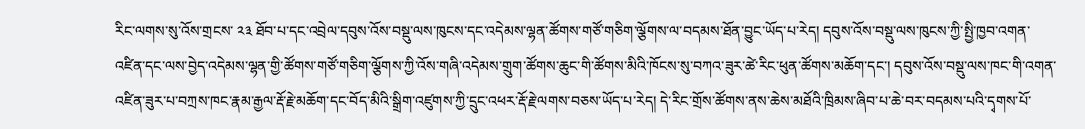རིང་ལགས་སུ་འོས་གྲངས་ ༢༣ ཐོབ་པ་དང་འབྲེལ་དབུས་འོས་བསྡུ་ལས་ཁུངས་དང་འདེམས་ལྷན་ཚོགས་གཙོ་གཅིག་ལྕོགས་ལ་བདམས་ཐོན་བྱུང་ཡོད་པ་རེད། དབུས་འོས་བསྡུ་ལས་ཁུངས་ཀྱི་སྤྱི་ཁྱབ་འགན་འཛིན་དང་ལས་བྱེད་འདེམས་ལྷན་གྱི་ཚོགས་གཙོ་གཅིག་ལྕོགས་ཀྱི་འོས་གཞི་འདེམས་གྲུག་ཚོགས་ཆུང་གི་ཚོགས་མིའི་ཁོངས་སུ་བཀའ་ཟུར་ཚེ་རིང་ཕུན་ཚོགས་མཆོག་དང་། དབུས་འོས་བསྡུ་ལས་ཁང་གི་འགན་འཛིན་ཟུར་པ་བཀྲས་ཁང་རྣམ་རྒྱལ་རྡོ་རྗེ་མཆོག་དང་བོད་མིའི་སྒྲིག་འཛུགས་ཀྱི་དྲུང་འཕར་རྡོ་རྗེ་ལགས་བཅས་ཡོད་པ་རེད། དེ་རིང་གྲོས་ཚོགས་ནས་ཆེས་མཐོའི་ཁྲིམས་ཞིབ་པ་ཆེ་བར་བདམས་པའི་དྭགས་པོ་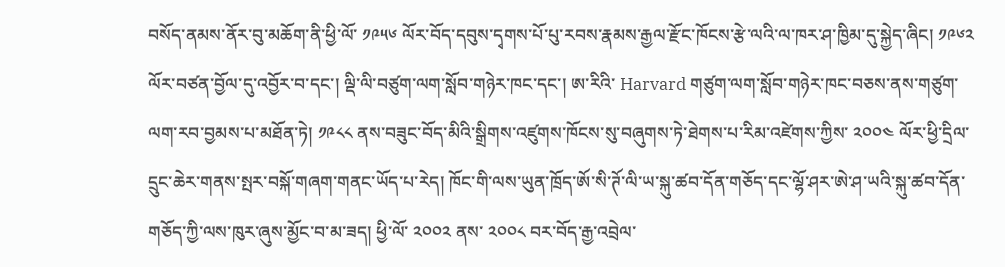བསོད་ནམས་ནོར་བུ་མཆོག་ནི་ཕྱི་ལོ་ ༡༩༥༦ ལོར་བོད་དབུས་དྭགས་པོ་པུ་རབས་རྣམས་རྒྱལ་རྫོང་ཁོངས་རྩེ་ལའི་ལ་ཁར་ཤ་ཁྱིམ་དུ་སྐྱེད་ཞིང། ༡༩༦༢ ལོར་བཙན་བྱོལ་དུ་འབྱོར་བ་དང་། ལྡི་ལི་བཙུག་ལག་སློབ་གཉེར་ཁང་དང་། ཨ་རིའི་ Harvard གཙུག་ལག་སློབ་གཉེར་ཁང་བཅས་ནས་གཙུག་ལག་རབ་བྱམས་པ་མཐོན་ཏེ། ༡༩༨༨ ནས་བཟུང་བོད་མིའི་སྒྲིགས་འཛུགས་ཁོངས་སུ་བཞུགས་ཏེ་ཐེགས་པ་རིམ་འཛེགས་ཀྱིས་ ༢༠༠༤ ལོར་ཕྱི་དྲིལ་དྲུང་ཆེར་གནས་སྤར་བསྐོ་གཞག་གནང་ཡོད་པ་རེད། ཁོང་གི་ལས་ཡུན་ཁྲོད་ཨོ་སི་ཊོ་ལི་ཡ་སྐུ་ཚབ་དོན་གཅོད་དང་ལྷོ་ཤར་ཨེ་ཤ་ཡའི་སྐུ་ཚབ་དོན་གཅོད་ཀྱི་ལས་ཁུར་ཞུས་མྱོང་བ་མ་ཟད། ཕྱི་ལོ་ ༢༠༠༢ ནས་ ༢༠༠༨ བར་བོད་རྒྱ་འབྲེལ་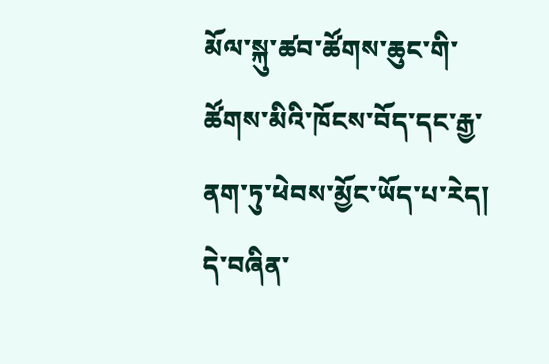མོལ་སྐུ་ཚབ་ཚོགས་ཆུང་གི་ཚོགས་མིའི་ཁོངས་བོད་དང་རྒྱ་ནག་ཏུ་ཕེབས་མྱོང་ཡོད་པ་རེད། དེ་བཞིན་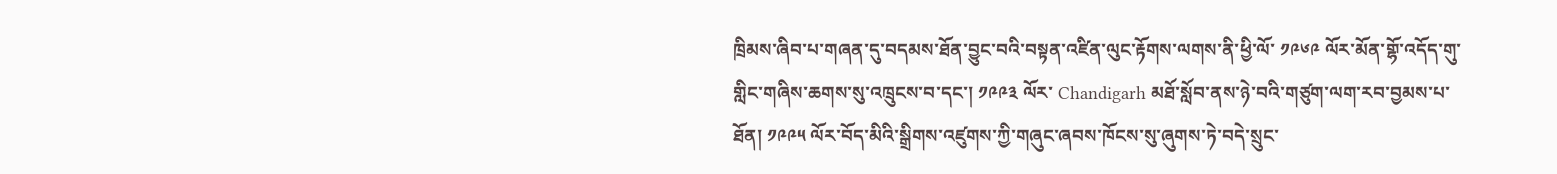ཁྲིམས་ཞིབ་པ་གཞན་དུ་བདམས་ཐོན་བྱུང་བའི་བསྟན་འཛིན་ལུང་རྟོགས་ལགས་ནི་ཕྱི་ལོ་ ༡༩༦༩ ལོར་མོན་གྷོ་འདོད་གུ་གླིང་གཞིས་ཆགས་སུ་འཁྲུངས་བ་དང་། ༡༩༩༣ ལོར་ Chandigarh མཐོ་སློབ་ནས་ཉེ་བའི་གཙུག་ལག་རབ་བྱམས་པ་ཐོན། ༡༩༩༥ ལོར་བོད་མིའི་སྒྲིགས་འཛུགས་ཀྱི་གཞུང་ཞབས་ཁོངས་སུ་ཞུགས་ཏེ་བདེ་སྲུང་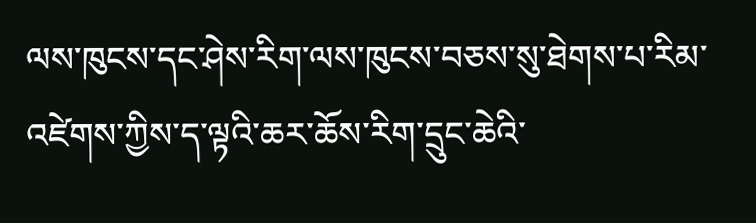ལས་ཁུངས་དང་ཤེས་རིག་ལས་ཁུངས་བཅས་སུ་ཐེགས་པ་རིམ་འཛེགས་ཀྱིས་ད་ལྟའི་ཆར་ཆོས་རིག་དྲུང་ཆེའི་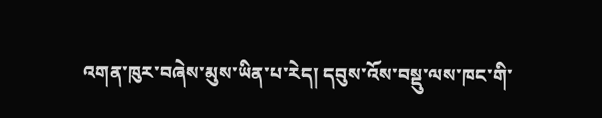འགན་ཁུར་བཞེས་མུས་ཡིན་པ་རེད། དབུས་འོས་བསྡུ་ལས་ཁང་གི་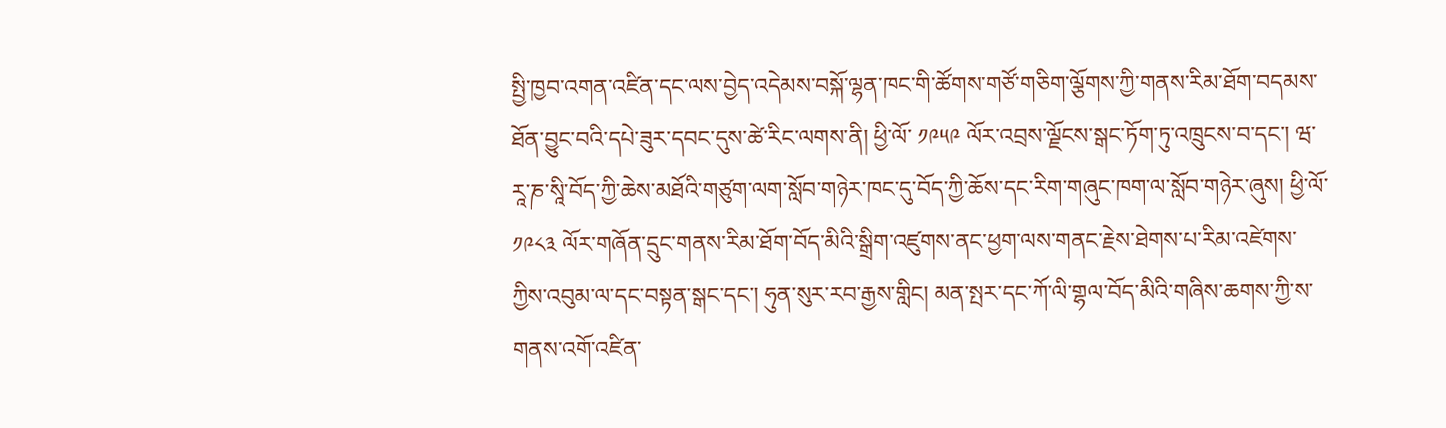སྤྱི་ཁྱབ་འགན་འཛིན་དང་ལས་བྱེད་འདེམས་བསྐོ་ལྷན་ཁང་གི་ཚོགས་གཙོ་གཅིག་ལྕོགས་ཀྱི་གནས་རིམ་ཐོག་བདམས་ཐོན་བྱུང་བའི་དཔེ་ཟུར་དབང་དུས་ཚེ་རིང་ལགས་ནི། ཕྱི་ལོ་ ༡༩༥༩ ལོར་འབྲས་ལྗོངས་སྒང་ཏོག་ཏུ་འཁྲུངས་བ་དང་། ཝ་རཱ་ཎ་སཱི་བོད་ཀྱི་ཆེས་མཐོའི་གཙུག་ལག་སློབ་གཉེར་ཁང་དུ་བོད་ཀྱི་ཆོས་དང་རིག་གཞུང་ཁག་ལ་སློབ་གཉེར་ཞུས། ཕྱི་ལོ་ ༡༩༨༣ ལོར་གཞོན་དྲུང་གནས་རིམ་ཐོག་བོད་མིའི་སྒྲིག་འཛུགས་ནང་ཕྱག་ལས་གནང་རྗེས་ཐེགས་པ་རིམ་འཛེགས་ཀྱིས་འབུམ་ལ་དང་བསྟན་སྒང་དང་། ཧུན་སུར་རབ་རྒྱས་གླིང། མན་སྤར་དང་ཀོ་ལི་གྷལ་བོད་མིའི་གཞིས་ཆགས་ཀྱི་ས་གནས་འགོ་འཛིན་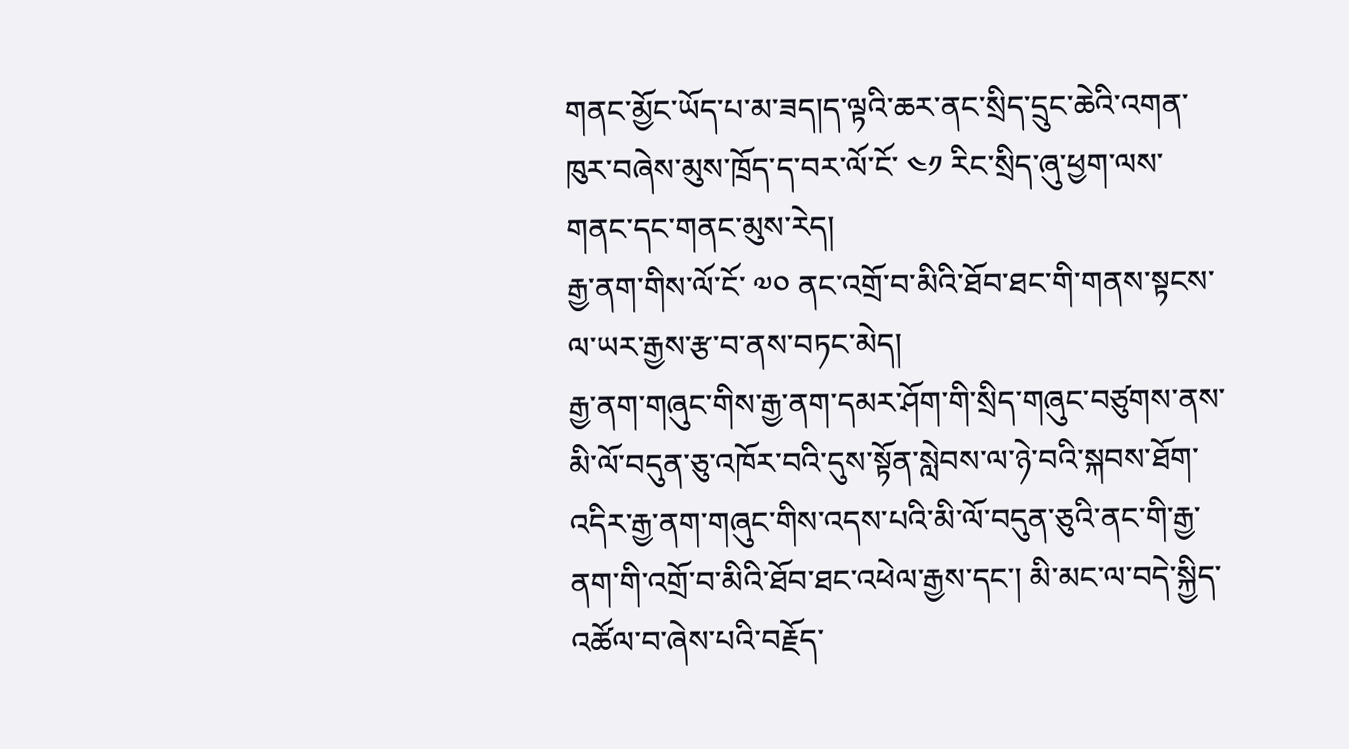གནང་མྱོང་ཡོད་པ་མ་ཟད།ད་ལྟའི་ཆར་ནང་སྲིད་དྲུང་ཆེའི་འགན་ཁུར་བཞེས་མུས་ཁྲོད་ད་བར་ལོ་ངོ་ ༤༡ རིང་སྲིད་ཞུ་ཕྱག་ལས་གནང་དང་གནང་མུས་རེད།
རྒྱ་ནག་གིས་ལོ་ངོ་ ༧༠ ནང་འགྲོ་བ་མིའི་ཐོབ་ཐང་གི་གནས་སྟངས་ལ་ཡར་རྒྱས་རྩ་བ་ནས་བཏང་མེད།
རྒྱ་ནག་གཞུང་གིས་རྒྱ་ནག་དམར་ཤོག་གི་སྲིད་གཞུང་བཙུགས་ནས་མི་ལོ་བདུན་ཅུ་འཁོར་བའི་དུས་སྟོན་སླེབས་ལ་ཉེ་བའི་སྐབས་ཐོག་འདིར་རྒྱ་ནག་གཞུང་གིས་འདས་པའི་མི་ལོ་བདུན་ཅུའི་ནང་གི་རྒྱ་ནག་གི་འགྲོ་བ་མིའི་ཐོབ་ཐང་འཕེལ་རྒྱས་དང་། མི་མང་ལ་བདེ་སྐྱིད་འཚོལ་བ་ཞེས་པའི་བརྗོད་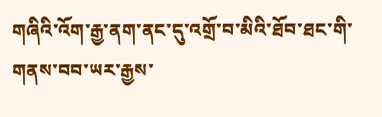གཞིའི་འོག་རྒྱ་ནག་ནང་དུ་འགྲོ་བ་མིའི་ཐོབ་ཐང་གི་གནས་བབ་ཡར་རྒྱས་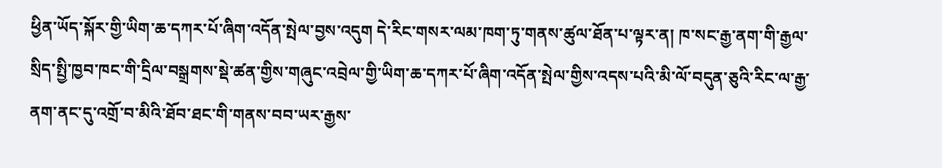ཕྱིན་ཡོད་སྐོར་གྱི་ཡིག་ཆ་དཀར་པོ་ཞིག་འདོན་སྤེལ་བྱས་འདུག དེ་རིང་གསར་ལམ་ཁག་ཏུ་གནས་ཚུལ་ཐོན་པ་ལྟར་ན། ཁ་སང་རྒྱ་ནག་གི་རྒྱལ་སྲིད་སྤྱི་ཁྱབ་ཁང་གི་དྲིལ་བསྒྲགས་སྡེ་ཚན་གྱིས་གཞུང་འབྲེལ་གྱི་ཡིག་ཆ་དཀར་པོ་ཞིག་འདོན་སྤེལ་གྱིས་འདས་པའི་མི་ལོ་བདུན་ཅུའི་རིང་ལ་རྒྱ་ནག་ནང་དུ་འགྲོ་བ་མིའི་ཐོབ་ཐང་གི་གནས་བབ་ཡར་རྒྱས་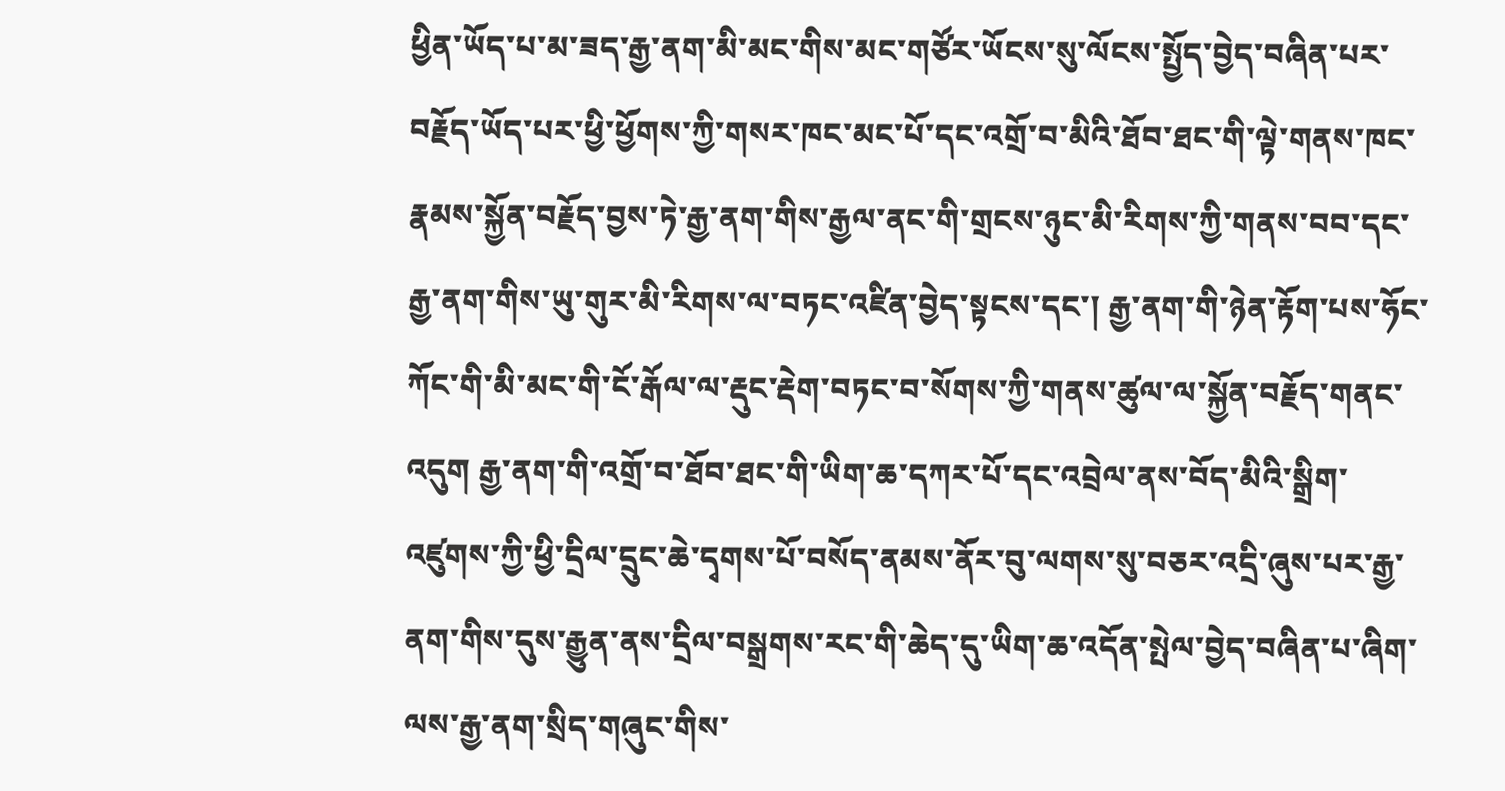ཕྱིན་ཡོད་པ་མ་ཟད་རྒྱ་ནག་མི་མང་གིས་མང་གཙོར་ཡོངས་སུ་ལོངས་སྤྱོད་བྱེད་བཞིན་པར་བརྗོད་ཡོད་པར་ཕྱི་ཕྱོགས་ཀྱི་གསར་ཁང་མང་པོ་དང་འགྲོ་བ་མིའི་ཐོབ་ཐང་གི་ལྟེ་གནས་ཁང་རྣམས་སྐྱོན་བརྗོད་བྱས་ཏེ་རྒྱ་ནག་གིས་རྒྱལ་ནང་གི་གྲངས་ཉུང་མི་རིགས་ཀྱི་གནས་བབ་དང་རྒྱ་ནག་གིས་ཡུ་གུར་མི་རིགས་ལ་བཏང་འཛིན་བྱེད་སྟངས་དང་། རྒྱ་ནག་གི་ཉེན་རྟོག་པས་ཧོང་ཀོང་གི་མི་མང་གི་ངོ་རྒོལ་ལ་རྡུང་རྡེག་བཏང་བ་སོགས་ཀྱི་གནས་ཚུལ་ལ་སྐྱོན་བརྗོད་གནང་འདུག རྒྱ་ནག་གི་འགྲོ་བ་ཐོབ་ཐང་གི་ཡིག་ཆ་དཀར་པོ་དང་འབྲེལ་ནས་བོད་མིའི་སྒྲིག་འཛུགས་ཀྱི་ཕྱི་དྲིལ་དྲུང་ཆེ་དྭགས་པོ་བསོད་ནམས་ནོར་བུ་ལགས་སུ་བཅར་འདྲི་ཞུས་པར་རྒྱ་ནག་གིས་དུས་རྒྱུན་ནས་དྲིལ་བསྒྲགས་རང་གི་ཆེད་དུ་ཡིག་ཆ་འདོན་སྤེལ་བྱེད་བཞིན་པ་ཞིག་ལས་རྒྱ་ནག་སྲིད་གཞུང་གིས་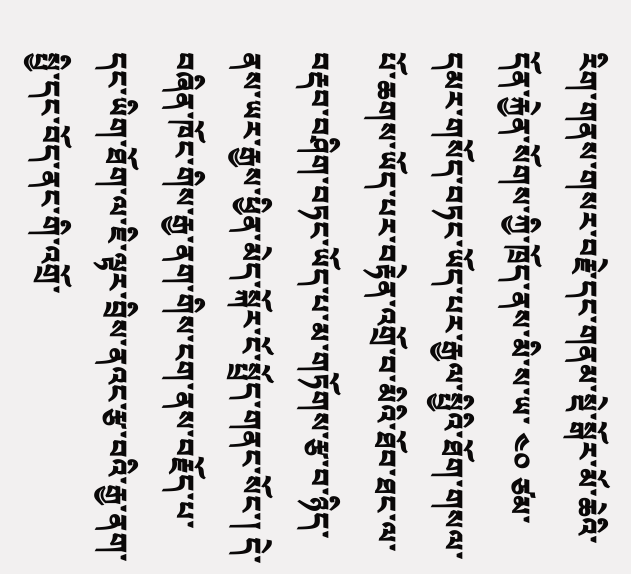རིག་གནས་གསར་བརྗེ་དང་གནམ་སྡེ་སྒོར་མོ་ཆེའི་དོན་རྐྱེན་སོགས་ཀྱི་ཁྲོད་ནས་མི་ས་ཡ་ ༤༠ ཙམ་དམར་གསོད་བཏང་ཡོད་པར་རྒྱལ་སྤྱིའི་ཐོག་གསལ་པོ་ཆགས་ཡོད་པར་བརྟེན་འགྲོ་བ་མིའི་ཐོབ་ཐང་ལ་བརྡབ་བཤིག་བཏང་ཡོད་པ་མ་གཏོགས་རྩ་བ་ཉིད་ནས་ཡར་རྒྱས་ཕྱིན་མེད་སྐོར་ངོ་སྤྲོད་གནང་སོང་། དེ་བཞིན་ཁོང་གིས་རྒྱ་ནག་གིས་ངག་ནས་བརྗོད་པ་དང་ཡིག་ཐོག་ལ་ཇི་ལྟར་བྲིས་ནའང་རྩ་བའི་རྒྱ་ནག་སྤྱི་དང་བོད་ནང་གི་འགྲོ་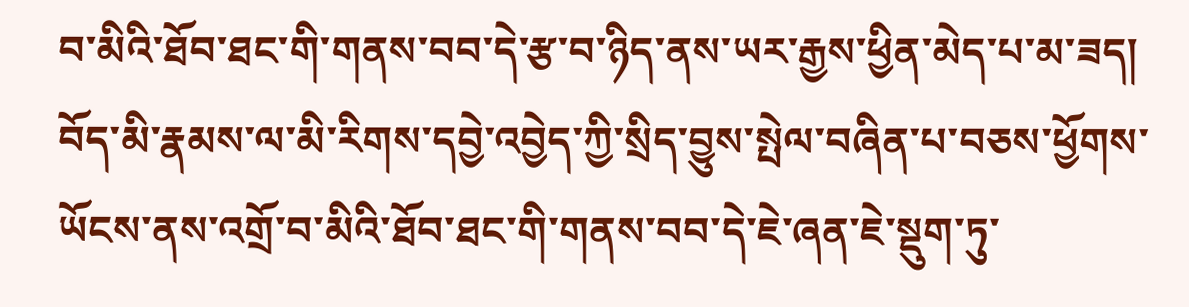བ་མིའི་ཐོབ་ཐང་གི་གནས་བབ་དེ་རྩ་བ་ཉིད་ནས་ཡར་རྒྱས་ཕྱིན་མེད་པ་མ་ཟད། བོད་མི་རྣམས་ལ་མི་རིགས་དབྱེ་འབྱེད་ཀྱི་སྲིད་བྱུས་སྤེལ་བཞིན་པ་བཅས་ཕྱོགས་ཡོངས་ནས་འགྲོ་བ་མིའི་ཐོབ་ཐང་གི་གནས་བབ་དེ་ཇེ་ཞན་ཇེ་སྡུག་ཏུ་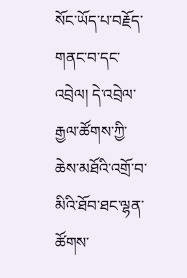སོང་ཡོད་པ་བརྗོད་གནང་བ་དང་འབྲེལ། དེ་འབྲེལ་རྒྱལ་ཚོགས་ཀྱི་ཆེས་མཐོའི་འགྲོ་བ་མིའི་ཐོབ་ཐང་ལྷན་ཚོགས་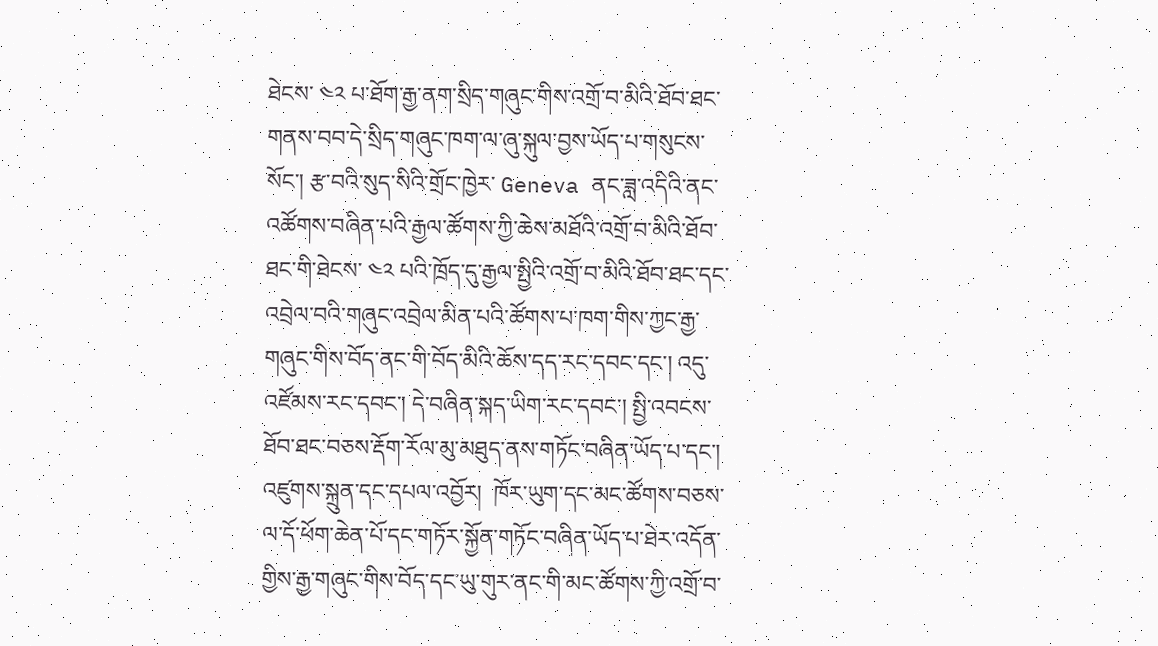ཐེངས་ ༤༢ པ་ཐོག་རྒྱ་ནག་སྲིད་གཞུང་གིས་འགྲོ་བ་མིའི་ཐོབ་ཐང་གནས་བབ་དེ་སྲིད་གཞུང་ཁག་ལ་ཞུ་སྐུལ་བྱས་ཡོད་པ་གསུངས་སོང་། རྩ་བའི་སུད་སིའི་གྲོང་ཁྱེར་ Geneva ནང་ཟླ་འདིའི་ནང་འཚོགས་བཞིན་པའི་རྒྱལ་ཚོགས་ཀྱི་ཆེས་མཐོའི་འགྲོ་བ་མིའི་ཐོབ་ཐང་གི་ཐེངས་ ༤༢ པའི་ཁྲོད་དུ་རྒྱལ་སྤྱིའི་འགྲོ་བ་མིའི་ཐོབ་ཐང་དང་འབྲེལ་བའི་གཞུང་འབྲེལ་མིན་པའི་ཚོགས་པ་ཁག་གིས་ཀྱང་རྒྱ་གཞུང་གིས་བོད་ནང་གི་བོད་མིའི་ཆོས་དད་རང་དབང་དང་། འདུ་འཛོམས་རང་དབང་། དེ་བཞིན་སྐད་ཡིག་རང་དབང་། སྤྱི་འབངས་ཐོབ་ཐང་བཅས་རྡོག་རོལ་མུ་མཐུད་ནས་གཏོང་བཞིན་ཡོད་པ་དང་། འཛུགས་སྐྲུན་དང་དཔལ་འབྱོར།  ཁོར་ཡུག་དང་མང་ཚོགས་བཅས་ལ་དོ་ཕོག་ཆེན་པོ་དང་གཏོར་སྐྱོན་གཏོང་བཞིན་ཡོད་པ་ཐེར་འདོན་གྱིས་རྒྱ་གཞུང་གིས་བོད་དང་ཡུ་གུར་ནང་གི་མང་ཚོགས་ཀྱི་འགྲོ་བ་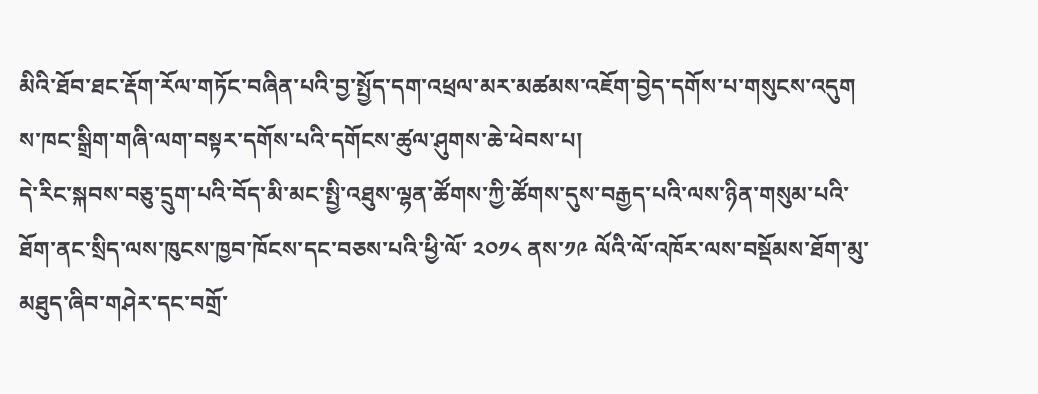མིའི་ཐོབ་ཐང་རྡོག་རོལ་གཏོང་བཞིན་པའི་བྱ་སྤྱོད་དག་འཕྲལ་མར་མཚམས་འཇོག་བྱེད་དགོས་པ་གསུངས་འདུག
ས་ཁང་སྒྲིག་གཞི་ལག་བསྟར་དགོས་པའི་དགོངས་ཚུལ་ཤུགས་ཆེ་ཕེབས་པ།
དེ་རིང་སྐབས་བཅུ་དྲུག་པའི་བོད་མི་མང་སྤྱི་འཐུས་ལྷན་ཚོགས་ཀྱི་ཚོགས་དུས་བརྒྱད་པའི་ལས་ཉིན་གསུམ་པའི་ཐོག་ནང་སྲིད་ལས་ཁུངས་ཁྱབ་ཁོངས་དང་བཅས་པའི་ཕྱི་ལོ་ ༢༠༡༨ ནས་༡༩ ལོའི་ལོ་འཁོར་ལས་བསྡོམས་ཐོག་མུ་མཐུད་ཞིབ་གཤེར་དང་བགྲོ་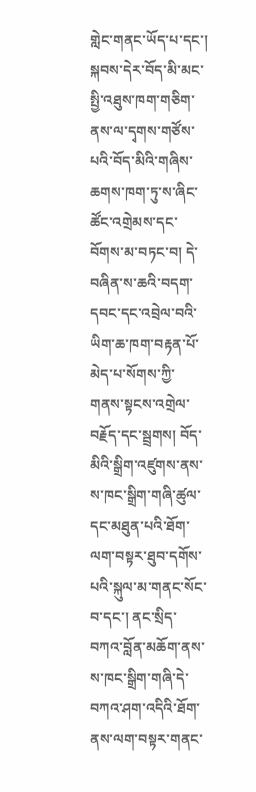གླེང་གནང་ཡོད་པ་དང་། སྐབས་དེར་བོད་མི་མང་སྤྱི་འཐུས་ཁག་གཅིག་ནས་ལ་དྭགས་གཙོས་པའི་བོད་མིའི་གཞིས་ཆགས་ཁག་ཏུ་ས་ཞིང་ཚོང་འགྲེམས་དང་བོགས་མ་བཏང་བ། དེ་བཞིན་ས་ཆའི་བདག་དབང་དང་འབྲེལ་བའི་ཡིག་ཆ་ཁག་བརྟན་པོ་མེད་པ་སོགས་ཀྱི་གནས་སྟངས་འགྲེལ་བརྗོད་དང་སྦྲགས། བོད་མིའི་སྒྲིག་འཛུགས་ནས་ས་ཁང་སྒྲིག་གཞི་ཚུལ་དང་མཐུན་པའི་ཐོག་ལག་བསྟར་ཐུབ་དགོས་པའི་སྐུལ་མ་གནང་སོང་བ་དང་། ནང་སྲིད་བཀའ་བློན་མཆོག་ནས་ས་ཁང་སྒྲིག་གཞི་དེ་བཀའ་ཤག་འདིའི་ཐོག་ནས་ལག་བསྟར་གནང་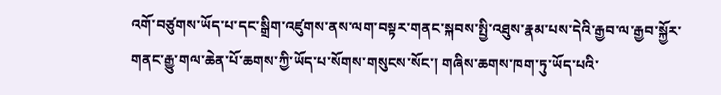འགོ་བཙུགས་ཡོད་པ་དང་སྒྲིག་འཛུགས་ནས་ལག་བསྟར་གནང་སྐབས་སྤྱི་འཐུས་རྣམ་པས་དེའི་རྒྱབ་ལ་རྒྱབ་སྐྱོར་གནང་རྒྱུ་གལ་ཆེན་པོ་ཆགས་ཀྱི་ཡོད་པ་སོགས་གསུངས་སོང་། གཞིས་ཆགས་ཁག་ཏུ་ཡོད་པའི་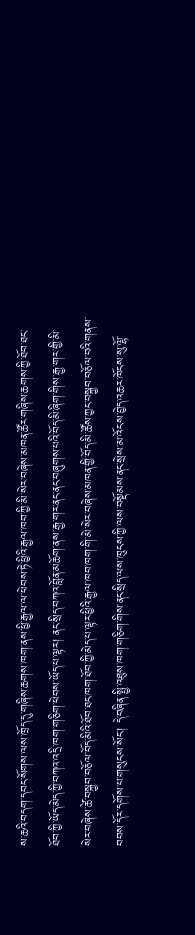ས་ཆའི་བདག་དབང་སོགས་ལས་ཁྲོད་དུ་གཞིས་ཆགས་ཁག་ནས་ཕྱི་རྒྱལ་ལ་ཕེབས་ཏེ་ཕྱིའི་རྒྱལ་ཁབ་ཀྱི་མི་སེར་བཞེས་མཁན་ཚོར་གཞིས་ཆགས་ཀྱི་ཐོབ་ཐང་ཐོབ་ཀྱི་ཡོད་མེད་ཀྱི་བཀའ་འདྲི་ཁག་གཅིག་ཕེབས་ཡོད་པ་ལྟར། ནང་སྲིད་བཀའ་བློན་མཆོག་ནས་རྒྱ་གར་ནང་ནང་བཞུགས་པའི་བོད་མི་ཞིག་གིས་རྒྱ་གར་གྱི་མི་སེར་བཞེས་ཚེ་བསྐྱབ་བཅོལ་བོད་མིའི་ཐོབ་ཐང་ཁག་ཐོབ་ཀྱི་མེད་པ་ལྟར་ཕྱིའི་རྒྱལ་ཁབ་ཁག་གི་མེ་སེར་བཞེས་མཁན་གྱི་བོད་མི་ཚོས་ཀྱང་བསྐྱབ་བཅོལ་བའི་གནས་བབས་དོར་དགོས་པ་གསུངས་སོང་། དེ་བཞིན་སྤྱི་འཐུས་ཁག་གཅིག་གིས་ནང་སྲིད་ལས་ཁུངས་ཀྱི་ལས་བསྡོམས་ནང་སྲེས་མ་འོངས་བྱེད་འཆར་ཁོངས་སུ་ལྷོ་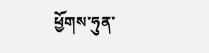ཕྱོགས་ཧུན་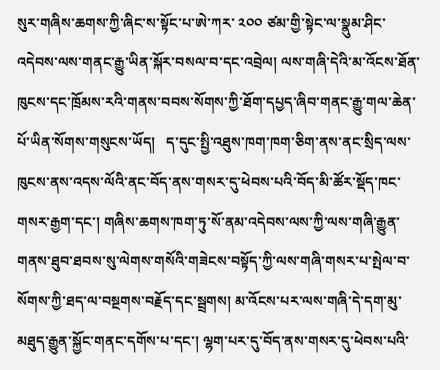སུར་གཞིས་ཆགས་ཀྱི་ཞིང་ས་སྟོང་པ་ཨེ་ཀར་ ༢༠༠ ཙམ་གྱི་སྟེང་ལ་སྣུམ་ཤིང་འདེབས་ལས་གནང་རྒྱུ་ཡིན་སྐོར་བསལ་བ་དང་འབྲེལ། ལས་གཞི་དེའི་མ་འོངས་ཐོན་ཁུངས་དང་ཁྲོམས་རའི་གནས་བབས་སོགས་ཀྱི་ཐོག་དཔྱད་ཞིབ་གནང་རྒྱུ་གལ་ཆེན་པོ་ཡིན་སོགས་གསུངས་ཡོད།   ད་དུང་སྤྱི་འཐུས་ཁག་ཁག་ཅིག་ནས་ནང་སྲིད་ལས་ཁུངས་ནས་འདས་ལོའི་ནང་བོད་ནས་གསར་དུ་ཕེབས་པའི་བོད་མི་ཚོར་སྡོད་ཁང་གསར་རྒྱག་དང་། གཞིས་ཆགས་ཁག་ཏུ་སོ་ནམ་འདེབས་ལས་ཀྱི་ལས་གཞི་རྒྱུན་གནས་ཐུབ་ཐབས་སུ་ལེགས་གསོའི་གཟེངས་བསྟོད་ཀྱི་ལས་གཞི་གསར་པ་སྤེལ་བ་སོགས་ཀྱི་ཐད་ལ་བསྔགས་བརྗོད་དང་སྦྲགས། མ་འོངས་པར་ལས་གཞི་དེ་དག་མུ་མཐུད་རྒྱུན་སྐྱོང་གནང་དགོས་པ་དང་། ལྷག་པར་དུ་བོད་ནས་གསར་དུ་ཕེབས་པའི་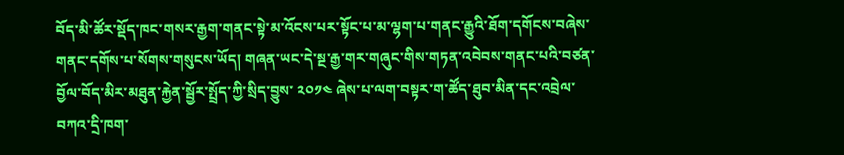བོད་མི་ཚོར་སྡོད་ཁང་གསར་རྒྱག་གནང་སྟེ་མ་འོངས་པར་སྟོང་པ་མ་ལྷག་པ་གནང་རྒྱུའི་ཐོག་དགོངས་བཞེས་གནང་དགོས་པ་སོགས་གསུངས་ཡོད། གཞན་ཡང་དེ་སྔ་རྒྱ་གར་གཞུང་གིས་གཏན་འབེབས་གནང་པའི་བཙན་བྱོལ་བོད་མིར་མཐུན་རྐྱེན་སྦྱོར་སྤྲོད་ཀྱི་སྲིད་བྱུས་ ༢༠༡༤ ཞེས་པ་ལག་བསྟར་ག་ཚོད་ཐུབ་མིན་དང་འབྲེལ་བཀའ་དྲི་ཁག་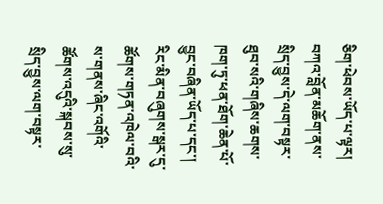ཅིག་ཕེབས་ཡོད་པ་ལྟར། བཀའ་བློན་མཆོག་ནས་སྲིད་བྱུས་དེ་ལག་བསྟར་ཐུབ་སའི་གཞིས་ཆགས་ཁག་ཏུ་ཕན་ཐོག་ཆེན་པོ་བྱུང་བཞིན་ཡོད་པ་དང་། རིང་མིན་བཞུགས་སྒར་དུ་ཚོགས་གཏན་འཁེལ་བའི་ས་གནས་ཞིང་འགོའི་ཚོགས་འདུའི་སྐབས་སུ་སྲིད་བྱུས་ལག་བསྟར་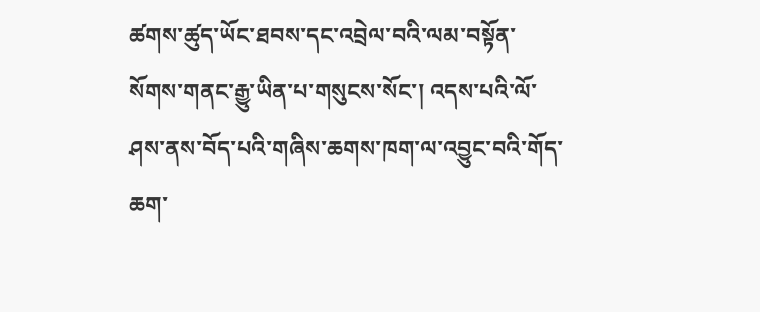ཚགས་ཚུད་ཡོང་ཐབས་དང་འབྲེལ་བའི་ལམ་བསྟོན་སོགས་གནང་རྒྱུ་ཡིན་པ་གསུངས་སོང་། འདས་པའི་ལོ་ཤས་ནས་བོད་པའི་གཞིས་ཆགས་ཁག་ལ་འབྱུང་བའི་གོད་ཆག་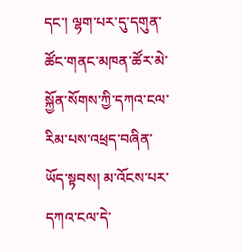དང་། ལྷག་པར་དུ་དགུན་ཚོང་གནང་མཁན་ཚོར་མེ་སྐྱོན་སོགས་ཀྱི་དཀའ་ངལ་རིམ་པས་འཕྲད་བཞིན་ཡོད་སྟབས། མ་འོངས་པར་དཀའ་ངལ་དེ་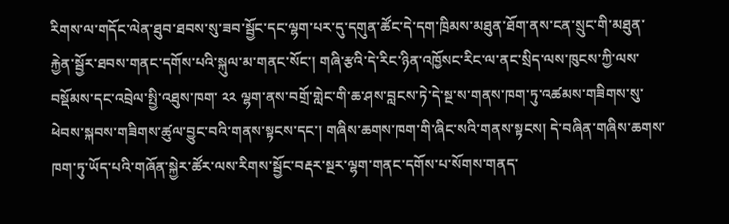རིགས་ལ་གདོང་ལེན་ཐུབ་ཐབས་སུ་ཟབ་སྦྱོང་དང་ལྷག་པར་དུ་དགུན་ཚོང་དེ་དག་ཁྲིམས་མཐུན་ཐོག་ནས་ངན་སྲུང་གི་མཐུན་རྐྱེན་སྦྱོར་ཐབས་གནང་དགོས་པའི་སྐུལ་མ་གནང་སོང་། གཞི་རྩའི་དེ་རིང་ཉིན་འཁྱོསང་རིང་ལ་ནང་སྲིད་ལས་ཁུངས་ཀྱི་ལས་བསྡོམས་དང་འབྲེལ་སྤྱི་འཐུས་ཁག་ ༢༢ ལྷག་ནས་བགྲོ་གླེང་གི་ཆ་ཤས་བླངས་ཏེ་དེ་སྔ་ས་གནས་ཁག་ཏུ་འཚམས་གཟིགས་སུ་ཕེབས་སྐབས་གཟིགས་ཚུལ་བྱུང་བའི་གནས་སྟངས་དང་། གཞིས་ཆགས་ཁག་གི་ཞིང་སའི་གནས་སྟངས། དེ་བཞིན་གཞིས་ཆགས་ཁག་ཏུ་ཡོད་པའི་གཞོན་སྐྱེར་ཚོར་ལས་རིགས་སྦྱོང་བརྡར་སྔར་ལྷག་གནང་དགོས་པ་སོགས་གནད་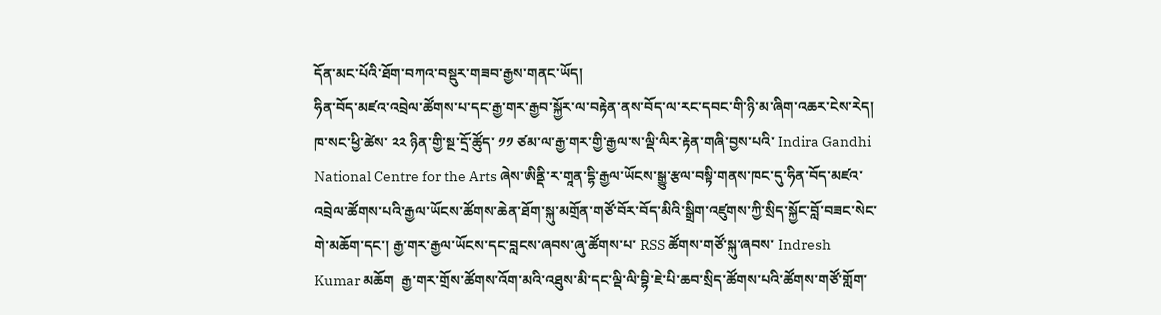དོན་མང་པོའི་ཐོག་བཀའ་བསྡུར་གཟབ་རྒྱས་གནང་ཡོད།
ཧིན་བོད་མཛའ་འབྲེལ་ཚོགས་པ་དང་རྒྱ་གར་རྒྱབ་སྐྱོར་ལ་བརྟེན་ནས་བོད་ལ་རང་དབང་གི་ཉི་མ་ཞིག་འཆར་ངེས་རེད།
ཁ་སང་ཕྱི་ཚེས་ ༢༢ ཉིན་གྱི་སྔ་དྲོ་ཚོུད་ ༡༡ ཙམ་ལ་རྒྱ་གར་གྱི་རྒྱལ་ས་ལྡི་ལིར་རྟེན་གཞི་བྱས་པའི་ Indira Gandhi National Centre for the Arts ཞེས་ཨིནྡི་ར་གཱན་དྷི་རྒྱལ་ཡོངས་སྒྱུ་རྩལ་བསྟི་གནས་ཁང་དུ་ཧིན་བོད་མཛའ་འབྲེལ་ཚོགས་པའི་རྒྱལ་ཡོངས་ཚོགས་ཆེན་ཐོག་སྐུ་མགྲོན་གཙོ་བོར་བོད་མིའི་སྒྲིག་འཛུགས་ཀྱི་སྲིད་སྐྱོང་བློ་བཟང་སེང་གེ་མཆོག་དང་། རྒྱ་གར་རྒྱལ་ཡོངས་དང་བླངས་ཞབས་ཞུ་ཚོགས་པ་ RSS ཚོགས་གཙོ་སྐུ་ཞབས་ Indresh Kumar མཆོག  རྒྱ་གར་གྲོས་ཚོགས་འོག་མའི་འཐུས་མི་དང་ལྡི་ལི་བྷི་ཇེ་པི་ཆབ་སྲིད་ཚོགས་པའི་ཚོགས་གཙོ་གློག་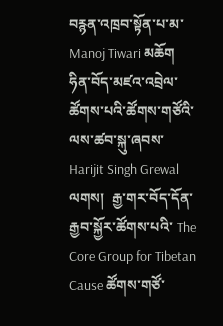བརྙན་འཁྲབ་སྟོན་པ་མ་ Manoj Tiwari མཆོག ཧིན་བོད་མཛའ་འབྲེལ་ཚོགས་པའི་ཚོགས་གཙོའི་ལས་ཚབ་སྐུ་ཞབས་ Harijit Singh Grewal ལགས།  རྒྱ་གར་བོད་དོན་རྒྱབ་སྐྱོར་ཚོགས་པའི་ The Core Group for Tibetan Cause ཚོགས་གཙོ་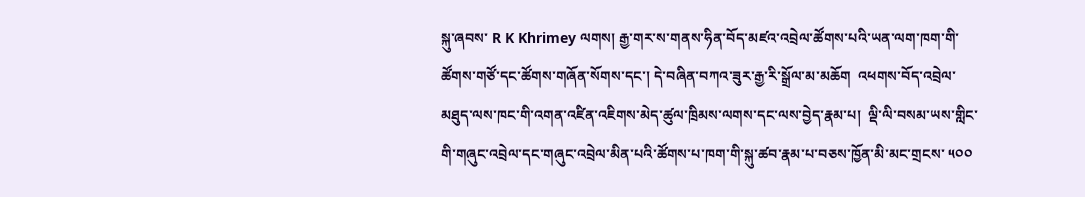སྐུ་ཞབས་ R K Khrimey ལགས། རྒྱ་གར་ས་གནས་ཧིན་བོད་མཛའ་འབྲེལ་ཚོགས་པའི་ཡན་ལག་ཁག་གི་ཚོགས་གཙོ་དང་ཚོགས་གཞོན་སོགས་དང་། དེ་བཞིན་བཀའ་ཟུར་རྒྱ་རི་སྒྲོལ་མ་མཆོག  འཕགས་བོད་འབྲེལ་མཐུད་ལས་ཁང་གི་འགན་འཛིན་འཇིགས་མེད་ཚུལ་ཁྲིམས་ལགས་དང་ལས་བྱེད་རྣམ་པ།  ལྡི་ལི་བསམ་ཡས་གླིང་གི་གཞུང་འབྲེལ་དང་གཞུང་འབྲེལ་མིན་པའི་ཚོགས་པ་ཁག་གི་སྐུ་ཚབ་རྣམ་པ་བཅས་ཁྱོན་མི་མང་གྲངས་ ༥༠༠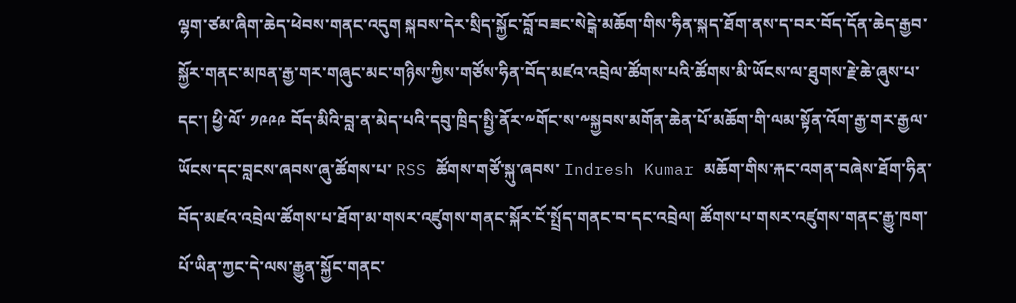ལྷག་ཙམ་ཞིག་ཆེད་ཕེབས་གནང་འདུག སྐབས་དེར་སྲིད་སྐྱོང་བློ་བཟང་སེངྒེ་མཆོག་གིས་ཧིན་སྐད་ཐོག་ནས་ད་བར་བོད་དོན་ཆེད་རྒྱབ་སྐྱོར་གནང་མཁན་རྒྱ་གར་གཞུང་མང་གཉིས་ཀྱིས་གཙོས་ཧིན་བོད་མཛའ་འབྲེལ་ཚོགས་པའི་ཚོགས་མི་ཡོངས་ལ་ཐུགས་རྗེ་ཆེ་ཞུས་པ་དང་། ཕྱི་ལོ་ ༡༩༩༩ བོད་མིའི་བླ་ན་མེད་པའི་དབུ་ཁྲིད་སྤྱི་ནོར་༸གོང་ས་༸སྐྱབས་མགོན་ཆེན་པོ་མཆོག་གི་ལམ་སྟོན་འོག་རྒྱ་གར་རྒྱལ་ཡོངས་དང་བླངས་ཞབས་ཞུ་ཚོགས་པ་ RSS ཚོགས་གཙོ་སྐུ་ཞབས་ Indresh Kumar མཆོག་གིས་རྐང་འགན་བཞེས་ཐོག་ཧིན་བོད་མཛའ་འབྲེལ་ཚོགས་པ་ཐོག་མ་གསར་འཛུགས་གནང་སྐོར་ངོ་སྤྲོད་གནང་བ་དང་འབྲེལ། ཚོགས་པ་གསར་འཛུགས་གནང་རྒྱུ་ཁག་པོ་ཡིན་ཀྱང་དེ་ལས་རྒྱུན་སྐྱོང་གནང་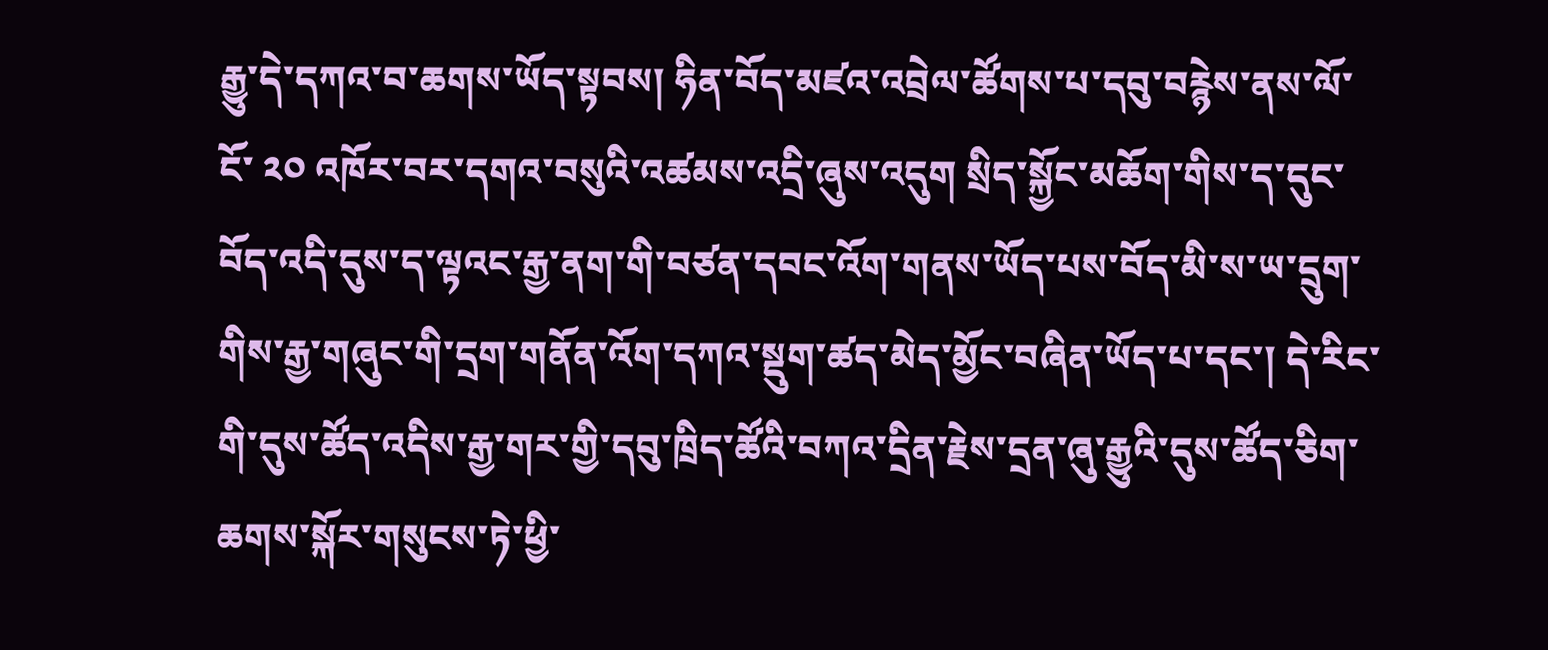རྒྱུ་དེ་དཀའ་བ་ཆགས་ཡོད་སྟབས། ཧིན་བོད་མཛའ་འབྲེལ་ཚོགས་པ་དབུ་བརྙེས་ནས་ལོ་ངོ་ ༢༠ འཁོར་བར་དགའ་བསུའི་འཚམས་འདྲི་ཞུས་འདུག སྲིད་སྐྱོང་མཆོག་གིས་ད་དུང་བོད་འདི་དུས་ད་ལྟའང་རྒྱ་ནག་གི་བཙན་དབང་འོག་གནས་ཡོད་པས་བོད་མི་ས་ཡ་དྲུག་གིས་རྒྱ་གཞུང་གི་དྲག་གནོན་འོག་དཀའ་སྡུག་ཚད་མེད་མྱོང་བཞིན་ཡོད་པ་དང་། དེ་རིང་གི་དུས་ཚོད་འདིས་རྒྱ་གར་གྱི་དབུ་ཁྲིད་ཚོའི་བཀའ་དྲིན་རྗེས་དྲན་ཞུ་རྒྱུའི་དུས་ཚོད་ཅིག་ཆགས་སྐོར་གསུངས་ཏེ་ཕྱི་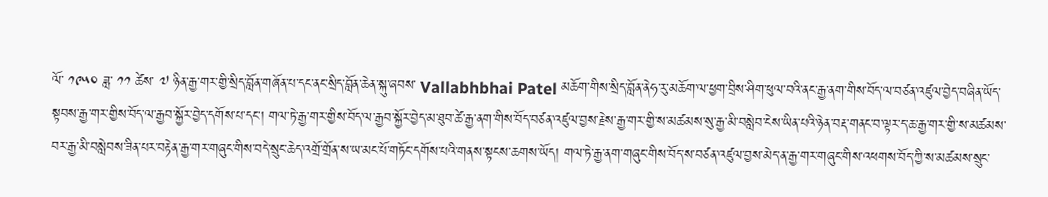ལོ་ ༡༩༥༠ ཟླ་ ༡༡ ཚེས་ ༧ ཉིན་རྒྱ་གར་གྱི་སྲིད་བློན་གཞོན་པ་དང་ནང་སྲིད་བློན་ཆེན་སྐུ་ཞབས་ Vallabhbhai Patel མཆོག་གིས་སྲིད་བློན་ནེཧ་རུ་མཆོག་ལ་ཕྱག་བྲིས་ཤིག་ཕུལ་བའི་ནང་རྒྱ་ནག་གིས་བོད་ལ་བཙན་འཛུལ་བྱེད་བཞིན་ཡོད་སྟབས་རྒྱ་གར་གྱིས་བོད་ལ་རྒྱབ་སྐྱོར་བྱེད་དགོས་པ་དང་། གལ་ཏེ་རྒྱ་གར་གྱིས་བོད་ལ་རྒྱབ་སྐྱོར་བྱེད་མ་ཐུབ་ཚེ་རྒྱ་ནག་གིས་བོད་བཙན་འཛུལ་བྱས་རྗེས་རྒྱ་གར་གྱི་ས་མཚམས་སུ་རྒྱ་མི་བསླེབ་ངེས་ཡིན་པའི་ཉེན་བརྡ་གནང་བ་ལྟར་ད་ཆ་རྒྱ་གར་གྱི་ས་མཚམས་བར་རྒྱ་མི་བསླེབས་ཟིན་པར་བརྟེན་རྒྱ་གར་གཞུང་གིས་བདེ་སྲུང་ཆེད་འགྲོ་གྲོན་ས་ཡ་མང་པོ་གཏོང་དགོས་པའི་གནས་སྟངས་ཆགས་ཡོད། གལ་ཏེ་རྒྱ་ནག་གཞུང་གིས་བོད་ས་བཙན་འཛུལ་བྱས་མེད་ན་རྒྱ་གར་གཞུང་གིས་འཕགས་བོད་ཀྱི་ས་མཚམས་སྲུང་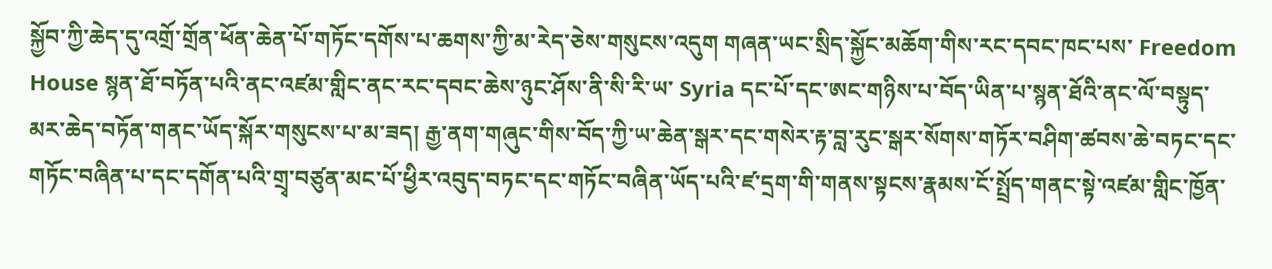སྐྱོབ་ཀྱི་ཆེད་དུ་འགྲོ་གྲོན་ཕོན་ཆེན་པོ་གཏོང་དགོས་པ་ཆགས་ཀྱི་མ་རེད་ཅེས་གསུངས་འདུག གཞན་ཡང་སྲིད་སྐྱོང་མཆོག་གིས་རང་དབང་ཁང་པས་ Freedom House སྙན་ཐོ་བཏོན་པའི་ནང་འཛམ་གླིང་ནང་རང་དབང་ཆེས་ཉུང་ཤོས་ནི་སི་རི་ཡ་ Syria དང་པོ་དང་ཨང་གཉིས་པ་བོད་ཡིན་པ་སྙན་ཐོའི་ནང་ལོ་བསྟུད་མར་ཆེད་བཏོན་གནང་ཡོད་སྐོར་གསུངས་པ་མ་ཟད། རྒྱ་ནག་གཞུང་གིས་བོད་ཀྱི་ཡ་ཆེན་སྒར་དང་གསེར་རྟ་བླ་རུང་སྒར་སོགས་གཏོར་བཤིག་ཚབས་ཆེ་བཏང་དང་གཏོང་བཞིན་པ་དང་དགོན་པའི་གྲྭ་བཙུན་མང་པོ་ཕྱིར་འབུད་བཏང་དང་གཏོང་བཞིན་ཡོད་པའི་ཛ་དྲག་གི་གནས་སྟངས་རྣམས་ངོ་སྤྲོད་གནང་སྟེ་འཛམ་གླིང་ཁྱོན་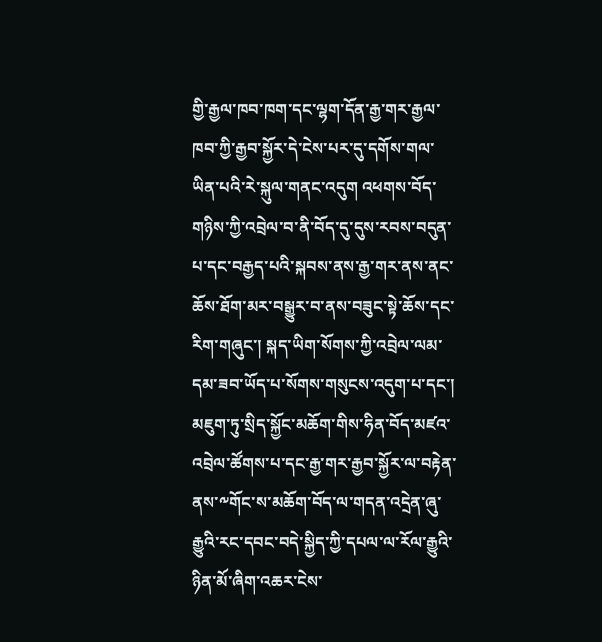གྱི་རྒྱལ་ཁབ་ཁག་དང་ལྷག་དོན་རྒྱ་གར་རྒྱལ་ཁབ་ཀྱི་རྒྱབ་སྐྱོར་དེ་ངེས་པར་དུ་དགོས་གལ་ཡིན་པའི་རེ་སྐུལ་གནང་འདུག འཕགས་བོད་གཉིས་ཀྱི་འབྲེལ་བ་ནི་བོད་དུ་དུས་རབས་བདུན་པ་དང་བརྒྱད་པའི་སྐབས་ནས་རྒྱ་གར་ནས་ནང་ཆོས་ཐོག་མར་བསྒྱུར་བ་ནས་བཟུང་སྟེ་ཆོས་དང་རིག་གཞུང་། སྐད་ཡིག་སོགས་ཀྱི་འབྲེལ་ལམ་དམ་ཟབ་ཡོད་པ་སོགས་གསུངས་འདུག་པ་དང་། མཇུག་ཏུ་སྲིད་སྐྱོང་མཆོག་གིས་ཧིན་བོད་མཛའ་འབྲེལ་ཚོགས་པ་དང་རྒྱ་གར་རྒྱབ་སྐྱོར་ལ་བརྟེན་ནས་༸གོང་ས་མཆོག་བོད་ལ་གདན་འདྲེན་ཞུ་རྒྱུའི་རང་དབང་བདེ་སྐྱིད་ཀྱི་དཔལ་ལ་རོལ་རྒྱུའི་ཉིན་མོ་ཞིག་འཆར་ངེས་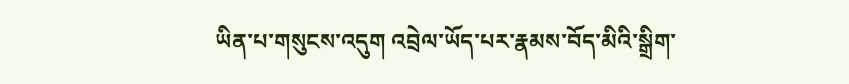ཡིན་པ་གསུངས་འདུག འབྲེལ་ཡོད་པར་རྣམས་བོད་མིའི་སྒྲིག་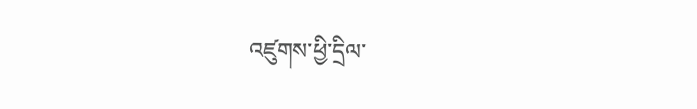འཛུགས་ཕྱི་དྲིལ་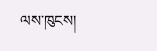ལས་ཁུངས།